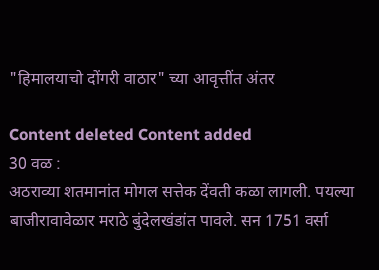"हिमालयाचो दोंगरी वाठार" च्या आवृत्तींत अंतर

Content deleted Content added
30 वळ :
अठराव्या शतमानांत मोगल सत्तेक देंवती कळा लागली. पयल्या बाजीरावावेळार मराठे बुंदेलखंडांत पावले. सन 1751 वर्सा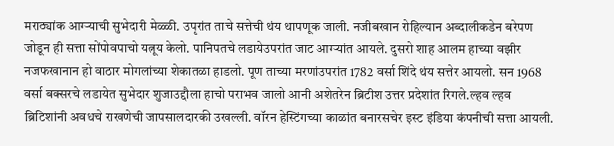मराठ्यांक आग्ऱ्याची सुभेदारी मेळ्ळी. उपृरांत ताचे सत्तेची थंय थापणूक जाली. नजीबखान रोहिल्यान अब्दालीकडेन बरेपण जोडून ही सत्ता सोंपोवपाचो यत्नूय केलो. पानिपतचे लडायेउपरांत जाट आग्ऱ्यांत आयले. दुसरो शाह आलम हाच्या वझीर नजफखानान हो वाठार मोगलांच्या शेकातळा हाडलो. पूण ताच्या मरणांउपरांत 1782 वर्सा शिंदे थंय सत्तेर आयलो. सन 1968 वर्सा बक्सरचे लडायेत सुभेदार शुजाउद्दौला हाचो पराभव जालो आनी अशेतरेन ब्रिटीश उत्तर प्रदेशांत रिगले.ल्हव ल्हव ब्रिटिशांनी अवधचे राखणेची जापसालदारकी उखल्ली. वॉरन हेस्टिंगच्या काळांत बनारसचेर इस्ट इंडिया कंपनीची सत्ता आयली.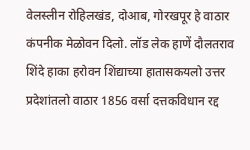वेलस्लीन रोहिलखंड, दोआब, गोरखपूर हे वाठार कंपनीक मेळोवन दिलो. लॉड लेक हाणें दौलतराव शिंदे हाका हरोवन शिंद्याच्या हातासकयलो उत्तर प्रदेशांतलो वाठार 1856 वर्सा दत्तकविधान रद्द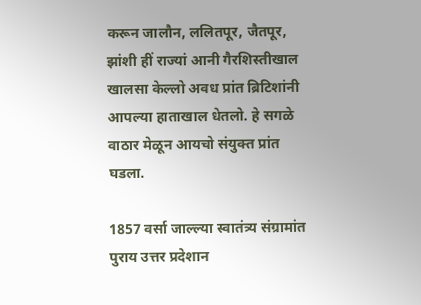करून जालौन, ललितपूर, जैतपूर, झांशी हीं राज्यां आनी गैरशिस्तीखाल खालसा केल्लो अवध प्रांत ब्रिटिशांनी आपल्या हाताखाल धेतलो. हे सगळे वाठार मेळून आयचो संयुक्त प्रांत घडला.

1857 वर्सा जाल्ल्या स्वातंत्र्य संग्रामांत पुराय उत्तर प्रदेशान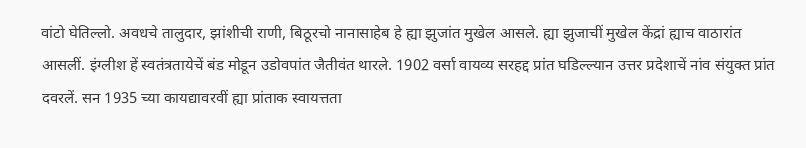वांटो घेतिल्लो. अवधचे तालुदार, झांशीची राणी, बिठूरचो नानासाहेब हे ह्या झुजांत मुखेल आसले. ह्या झुजाचीं मुखेल केंद्रां ह्याच वाठारांत आसलीं. इंग्लीश हें स्वतंत्रतायेचें बंड मोडून उडोवपांत जैतीवंत थारले. 1902 वर्सा वायव्य सरहद्द प्रांत घडिल्ल्यान उत्तर प्रदेशाचें नांव संयुक्त प्रांत दवरलें. सन 1935 च्या कायद्यावरवीं ह्या प्रांताक स्वायत्तता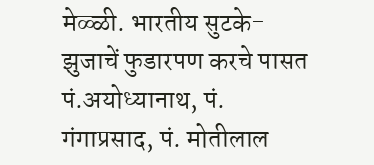मेळ्ळी. भारतीय सुटके-झुजाचें फुडारपण करचे पासत पं.अयोध्यानाथ, पं. गंगाप्रसाद, पं. मोतीलाल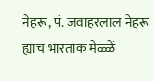नेहरू, पं. जवाहरलाल नेहरू ह्याच भारताक मेळ्ळें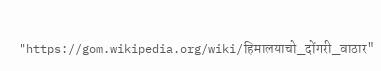"https://gom.wikipedia.org/wiki/हिमालयाचो_दोंगरी_वाठार"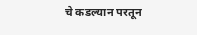चे कडल्यान परतून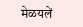मेळयलें